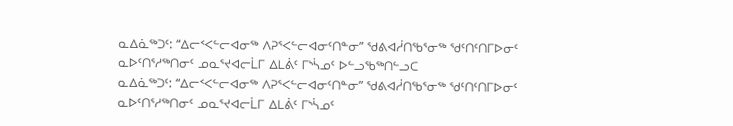ᓇᐃᓈᖅᑐᑦ: “ᐃᓕᑉᐸᓪᓕᐊᓂᖅ ᐱᕈᕐᐸᓪᓕᐊᓂᑦᑎᓐᓂ” ᖁᕕᐊᓲᑎᖃᕐᓂᖅ ᖁᑦᑎᑦᑎᒥᐅᓂᑦ ᓇᐅᑦᑎᕐᓱᖅᑎᓂᑦ ᓄᓇᕐᔪᐊᓕᒫᒥ ᐃᒪᕖᑦ ᒥᔅᓵᓄᑦ ᐅᓪᓗᖃᖅᑎᓪᓗᑕ
ᓇᐃᓈᖅᑐᑦ: “ᐃᓕᑉᐸᓪᓕᐊᓂᖅ ᐱᕈᕐᐸᓪᓕᐊᓂᑦᑎᓐᓂ” ᖁᕕᐊᓲᑎᖃᕐᓂᖅ ᖁᑦᑎᑦᑎᒥᐅᓂᑦ ᓇᐅᑦᑎᕐᓱᖅᑎᓂᑦ ᓄᓇᕐᔪᐊᓕᒫᒥ ᐃᒪᕖᑦ ᒥᔅᓵᓄᑦ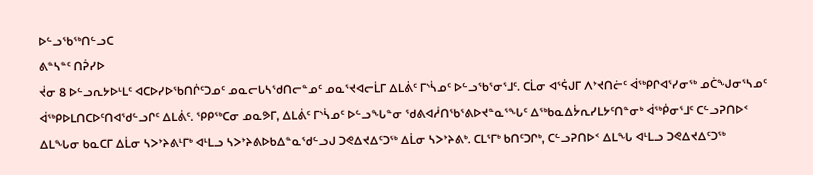ᐅᓪᓗᖃᖅᑎᓪᓗᑕ
ᕕᓐᓴᓐᑦ ᑎᕉᓯᐅ
ᔫᓂ 8 ᐅᓪᓗᕆᔭᐅᒻᒪᑦ ᐊᑕᐅᓯᐅᖃᑎᒌᑦᑐᓄᑦ ᓄᓇᓕᒐᓴᖁᑎᓕᓐᓄᑦ ᓄᓇᕐᔪᐊᓕᒫᒥ ᐃᒪᕖᑦ ᒥᔅᓵᓄᑦ ᐅᓪᓗᖃᕐᓂᕐᒧᑦ. ᑕᒫᓂ ᐊᕐᕌᒍᒥ ᐱᔾᔪᑎᓖᑦ ᐋᖅᑭᒋᐊᕐᓯᓂᖅ ᓄᑖᖑᓂᕐᓴᓄᑦ ᐋᖅᑭᐅᒪᑎᑕᐅᑦᑎᐊᖁᓪᓗᒋᑦ ᐃᒪᕖᑦ. ᕿᑭᖅᑕᓂ ᓄᓇᕗᒥ, ᐃᒪᕖᑦ ᒥᔅᓵᓄᑦ ᐅᓪᓗᖓᓐᓂ ᖁᕕᐊᓲᑎᖃᕐᕕᐅᔪᓐᓇᕐᖓᑦ ᐃᖅᑲᓇᐃᔮᕆᓯᒪᔭᑦᑎᓐᓂᒃ ᐋᖅᑮᓂᕐᒧᑦ ᑕᓪᓗᕈᑎᐅᑉ ᐃᒪᖓᓂ ᑲᓇᑕᒥ ᐃᒫᓂ ᓴᐳᔾᔨᕕᒻᒥᒃ ᐊᒻᒪᓗ ᓴᐳᔾᔨᕕᐅᑲᐃᓐᓇᖁᓪᓗᒍ ᑐᕙᐃᔪᐃᑦᑐᖅ ᐃᒫᓂ ᓴᐳᔾᔨᕕᒃ. ᑕᒪᕐᒥᒃ ᑲᑎᑦᑐᒋᒃ, ᑕᓪᓗᕈᑎᐅᑉ ᐃᒪᖓ ᐊᒻᒪᓗ ᑐᕙᐃᔪᐃᑦᑐᖅ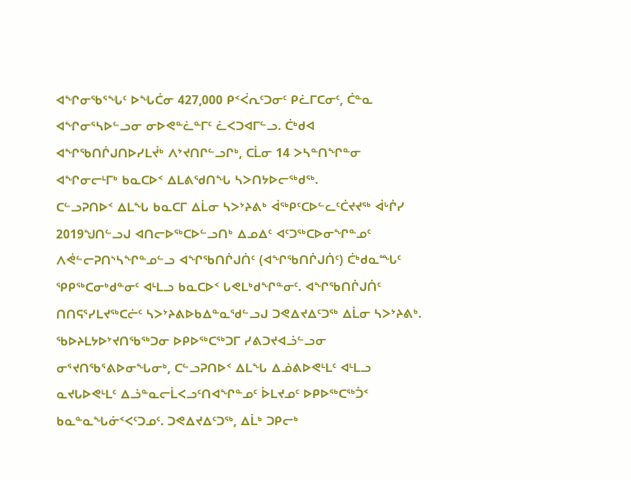ᐊᖏᓂᖃᕐᖓᑦ ᐅᖓᑖᓂ 427,000 ᑭᑉᐹᕆᑦᑐᓂᑦ ᑭᓛᒥᑕᓂᑦ, ᑖᓐᓇ ᐊᖏᓂᕐᓴᐅᓪᓗᓂ ᓂᐅᕙᓐᓛᓐᒥᑦ ᓛᐸᑐᐊᒥᓪᓗ. ᑖᒃᑯᐊ ᐊᖏᖃᑎᒌᒍᑎᐅᓯᒪᔫᒃ ᐱᔾᔪᑎᒋᓪᓗᒋᒃ, ᑕᒫᓂ 14 ᐳᓴᓐᑎᖏᓐᓂ ᐊᖏᓂᓕᒻᒥᒃ ᑲᓇᑕᐅᑉ ᐃᒪᕕᖁᑎᖓ ᓴᐳᑎᔭᐅᓕᖅᑯᖅ.
ᑕᓪᓗᕈᑎᐅᑉ ᐃᒪᖓ ᑲᓇᑕᒥ ᐃᒫᓂ ᓴᐳᔾᔨᕕᒃ ᐋᖅᑭᑦᑕᐅᓪᓚᑦᑖᔪᔪᖅ ᐋᒡᒌᓯ 2019ᖑᑎᓪᓗᒍ ᐊᑎᓕᐅᖅᑕᐅᓪᓗᑎᒃ ᐃᓄᐃᑦ ᐊᑦᑐᖅᑕᐅᓂᖏᓐᓄᑦ ᐱᕚᓪᓕᕈᑎᔅᓴᖏᓐᓄᓪᓗ ᐊᖏᖃᑎᒌᒍᑏᑦ (ᐊᖏᖃᑎᒌᒍᑏᑦ) ᑖᒃᑯᓇᙵᑦ ᕿᑭᖅᑕᓂᒃᑯᓐᓂᑦ ᐊᒻᒪᓗ ᑲᓇᑕᐅᑉ ᒐᕙᒪᒃᑯᖏᓐᓂᑦ. ᐊᖏᖃᑎᒌᒍᑏᑦ ᑎᑎᕋᕐᓯᒪᔪᖅᑕᓖᑦ ᓴᐳᔾᔨᕕᐅᑲᐃᓐᓇᖁᓪᓗᒍ ᑐᕙᐃᔪᐃᑦᑐᖅ ᐃᒫᓂ ᓴᐳᔾᔨᕕᒃ.
ᖃᐅᔨᒪᔭᐅᔾᔪᑎᖃᖅᑐᓂ ᐅᑭᐅᖅᑕᖅᑐᒥ ᓯᕕᑐᔪᐊᓘᓪᓗᓂ ᓂᕐᔪᑎᖃᕐᕕᐅᓂᖓᓂᒃ, ᑕᓪᓗᕈᑎᐅᑉ ᐃᒪᖓ ᐃᓅᕕᐅᕙᒻᒪᑦ ᐊᒻᒪᓗ ᓇᔪᒐᐅᕙᒻᒪᑦ ᐃᓘᓐᓇᓕᒫᐸᓗᑦᑎᐊᖏᓐᓄᑦ ᐆᒪᔪᓄᑦ ᐅᑭᐅᖅᑕᖅᑑᑉ ᑲᓇᓐᓇᖓᓃᑉᐸᑦᑐᓄᑦ. ᑐᕙᐃᔪᐃᑦᑐᖅ, ᐃᒫᒃ ᑐᑭᓕᒃ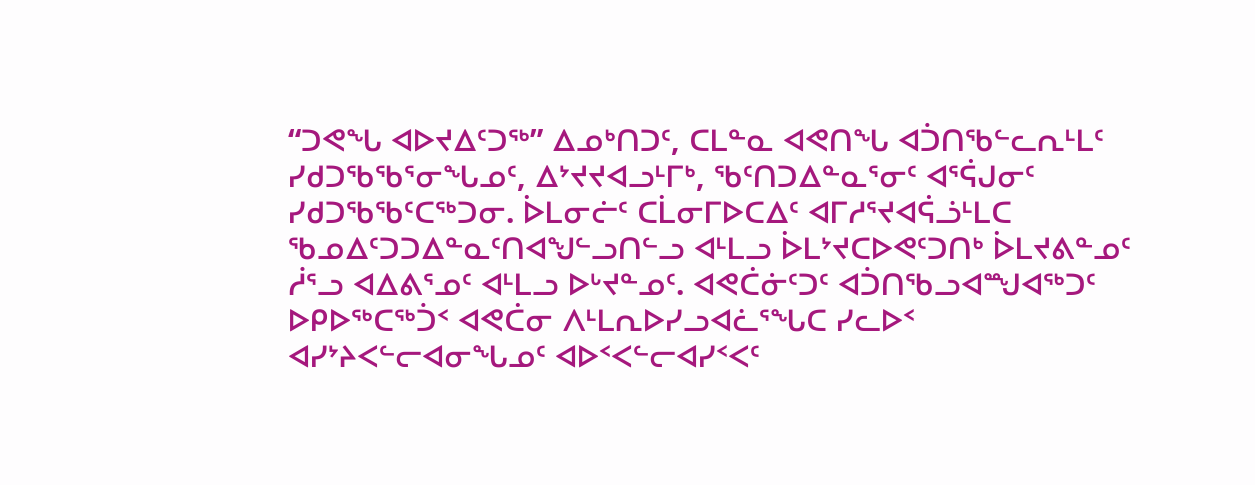“ᑐᕙᖓ ᐊᐅᔪᐃᑦᑐᖅ” ᐃᓄᒃᑎᑐᑦ, ᑕᒪᓐᓇ ᐊᕙᑎᖓ ᐊᑑᑎᖃᓪᓚᕆᒻᒪᑦ ᓯᑯᑐᖃᖃᕐᓂᖓᓄᑦ, ᐃᔾᔪᔪᐊᓗᒻᒥᒃ, ᖃᑦᑎᑐᐃᓐᓇᕐᓂᑦ ᐊᕐᕌᒍᓂᑦ ᓯᑯᑐᖃᖃᑦᑕᖅᑐᓂ. ᐆᒪᓂᓖᑦ ᑕᒫᓂᒥᐅᑕᐃᑦ ᐊᒥᓱᕐᔪᐊᕌᓘᒻᒪᑕ ᖃᓄᐃᑦᑐᑐᐃᓐᓇᑦᑎᐊᖑᓪᓗᑎᓪᓗ ᐊᒻᒪᓗ ᐆᒪᔾᔪᑕᐅᕙᑦᑐᑎᒃ ᐆᒪᔪᕕᓐᓄᑦ ᓲᕐᓗ ᐊᐃᕕᕐᓄᑦ ᐊᒻᒪᓗ ᐅᒡᔪᓐᓄᑦ. ᐊᕙᑖᓃᑦᑐᑦ ᐊᑑᑎᖃᓗᐊᙳᐊᖅᑐᑦ ᐅᑭᐅᖅᑕᖅᑑᑉ ᐊᕙᑖᓂ ᐱᒻᒪᕆᐅᓯᓗᐊᓛᕐᖓᑕ ᓯᓚᐅᑉ ᐊᓯᔾᔨᐸᓪᓕᐊᓂᖓᓄᑦ ᐊᐅᑉᐸᓪᓕᐊᓯᑉᐸᑦ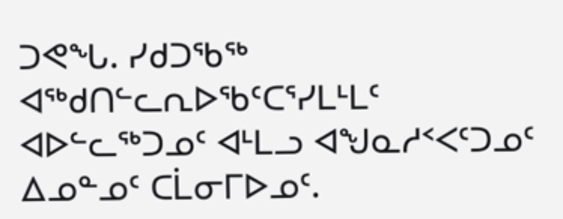ᑐᕙᖓ. ᓯᑯᑐᖃᖅ ᐊᖅᑯᑎᓪᓚᕆᐅᖃᑦᑕᕐᓯᒪᒻᒪᑦ ᐊᐅᓪᓚᖅᑐᓄᑦ ᐊᒻᒪᓗ ᐊᖑᓇᓱᑉᐸᑦᑐᓄᑦ ᐃᓄᓐᓄᑦ ᑕᒫᓂᒥᐅᓄᑦ.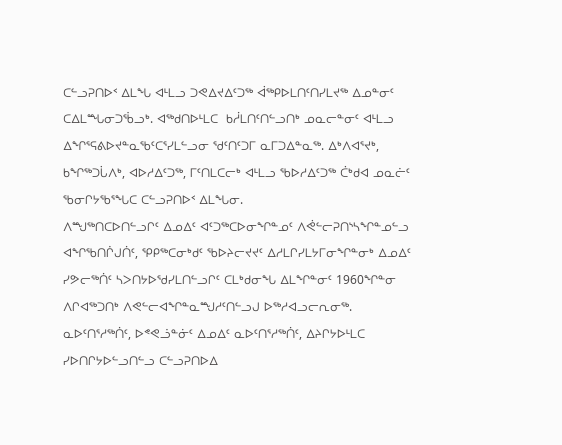ᑕᓪᓗᕈᑎᐅᑉ ᐃᒪᖓ ᐊᒻᒪᓗ ᑐᕙᐃᔪᐃᑦᑐᖅ ᐋᖅᑭᐅᒪᑎᑦᑎᓯᒪᔪᖅ ᐃᓄᓐᓂᑦ ᑕᐃᒪᙵᓂᑐᖄᓗᒃ. ᐊᖅᑯᑎᐅᒻᒪᑕ  ᑲᓲᒪᑎᑦᑎᓪᓗᑎᒃ ᓄᓇᓕᓐᓂᑦ ᐊᒻᒪᓗ ᐃᖏᕐᕋᕕᐅᔪᓐᓇᖃᑦᑕᕐᓯᒪᓪᓗᓂ ᖁᑦᑎᑦᑐᒥ ᓇᒥᑐᐃᓐᓇᖅ. ᐃᒃᐱᐊᕐᔪᒃ, ᑲᖏᖅᑐᒑᐱᒃ, ᐊᐅᓱᐃᑦᑐᖅ, ᒥᑦᑎᒪᑕᓕᒃ ᐊᒻᒪᓗ ᖃᐅᓱᐃᑦᑐᖅ ᑖᒃᑯᐊ ᓄᓇᓖᑦ ᖃᓂᒋᔭᖃᕐᖓᑕ ᑕᓪᓗᕈᑎᐅᑉ ᐃᒪᖓᓂ.
ᐱᙳᖅᑎᑕᐅᑎᓪᓗᒋᑦ ᐃᓄᐃᑦ ᐊᑦᑐᖅᑕᐅᓂᖏᓐᓄᑦ ᐱᕚᓪᓕᕈᑎᔅᓴᖏᓐᓄᓪᓗ ᐊᖏᖃᑎᒌᒍᑏᑦ, ᕿᑭᖅᑕᓂᒃᑯᑦ ᖃᐅᔨᓕᔪᔪᑦ ᐃᓱᒪᒋᓯᒪᔭᒥᓂᖏᓐᓂᒃ ᐃᓄᐃᑦ ᓯᕗᓕᖅᑏᑦ ᓴᐳᑎᔭᐅᖁᓯᒪᑎᓪᓗᒋᑦ ᑕᒪᒃᑯᓂᖓ ᐃᒪᖏᓐᓂᑦ 1960ᖏᓐᓂ ᐱᒋᐊᖅᑐᑎᒃ ᐱᕙᓪᓕᐊᖏᓐᓇᙳᓱᑦᑎᓪᓗᒍ ᐅᖅᓱᐊᓗᓕᕆᓂᖅ.
ᓇᐅᑦᑎᕐᓱᖅᑏᑦ, ᐅᕝᕙᓘᓐᓃᑦ ᐃᓄᐃᑦ ᓇᐅᑦᑎᕐᓱᖅᑏᑦ, ᐃᔨᒋᔭᐅᒻᒪᑕ ᓯᐅᑎᒋᔭᐅᓪᓗᑎᓪᓗ ᑕᓪᓗᕈᑎᐅᐃ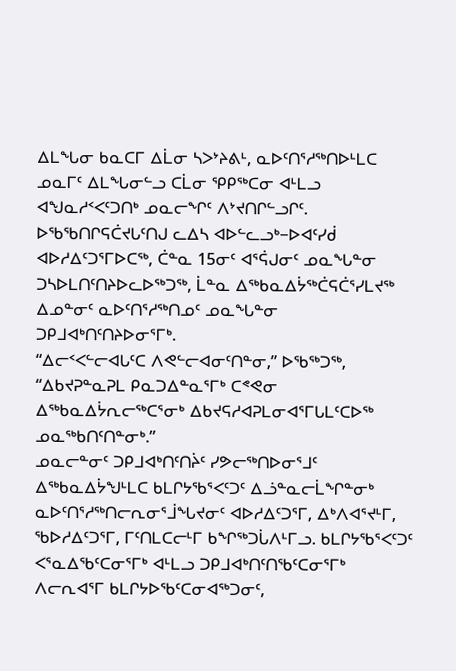ᐃᒪᖓᓂ ᑲᓇᑕᒥ ᐃᒫᓂ ᓴᐳᔾᔨᕕᒻ, ᓇᐅᑦᑎᕐᓱᖅᑎᐅᒻᒪᑕ ᓄᓇᒥᑦ ᐃᒪᖓᓂᓪᓗ ᑕᒫᓂ ᕿᑭᖅᑕᓂ ᐊᒻᒪᓗ ᐊᖑᓇᓱᑉᐸᑦᑐᑎᒃ ᓄᓇᓕᖏᑦ ᐱᔾᔪᑎᒋᓪᓗᒋᑦ.
ᐅᖃᖃᑎᒋᕋᑖᔪᒐᑦᑎᒍ ᓚᐃᓴ ᐊᐅᓪᓚᓗᒃ−ᐅᐊᑦᓯᑰ ᐊᐅᓱᐃᑦᑐᕐᒥᐅᑕᖅ, ᑖᓐᓇ 15ᓂᑦ ᐊᕐᕌᒍᓂᑦ ᓄᓇᖓᓐᓂ ᑐᓴᐅᒪᑎᑦᑎᔨᐅᓚᐅᖅᑐᖅ, ᒫᓐᓇ ᐃᖅᑲᓇᐃᔮᖅᑖᕋᑖᕐᓯᒪᔪᖅ ᐃᓄᓐᓂᑦ ᓇᐅᑦᑎᕐᓱᖅᑎᓄᑦ ᓄᓇᖓᓐᓂ ᑐᑭᒧᐊᒃᑎᑦᑎᔨᐅᓂᕐᒥᒃ.
“ᐃᓕᑉᐸᓪᓕᐊᒐᑦᑕ ᐱᕙᓪᓕᐊᓂᑦᑎᓐᓂ,” ᐅᖃᖅᑐᖅ, “ᐃᑲᔪᕈᓐᓇᕈᒪ ᑭᓇᑐᐃᓐᓇᕐᒥᒃ ᑕᕝᕙᓂ ᐃᖅᑲᓇᐃᔮᕆᓕᖅᑕᕐᓂᒃ ᐃᑲᔪᕋᓱᐊᕈᒪᓂᐊᕐᒥᒐᒪᑦᑕᐅᖅ ᓄᓇᖅᑲᑎᑦᑎᓐᓂᒃ.”
ᓄᓇᓕᓐᓂᑦ ᑐᑭᒧᐊᒃᑎᑦᑎᔩᑦ ᓯᕗᓕᖅᑎᐅᓂᕐᒧᑦ ᐃᖅᑲᓇᐃᔮᖑᒻᒪᑕ ᑲᒪᒋᔭᖃᕐᐸᑦᑐᑦ ᐃᓘᓐᓇᓕᒫᖏᓐᓂᒃ ᓇᐅᑦᑎᕐᓱᖅᑎᓕᕆᓂᕐᒨᖓᔪᓂᑦ ᐊᐅᓱᐃᑦᑐᕐᒥ, ᐃᒃᐱᐊᕐᔪᒻᒥ, ᖃᐅᓱᐃᑦᑐᕐᒥ, ᒥᑦᑎᒪᑕᓕᒻᒥ ᑲᖏᖅᑐᒑᐱᒻᒥᓗ. ᑲᒪᒋᔭᖃᕐᐸᑦᑐᑦ ᐸᕐᓇᐃᖃᑦᑕᓂᕐᒥᒃ ᐊᒻᒪᓗ ᑐᑭᒧᐊᒃᑎᑦᑎᖃᑦᑕᓂᕐᒥᒃ ᐱᓕᕆᐊᕐᒥ ᑲᒪᒋᔭᐅᖃᑦᑕᓂᐊᖅᑐᓂᑦ,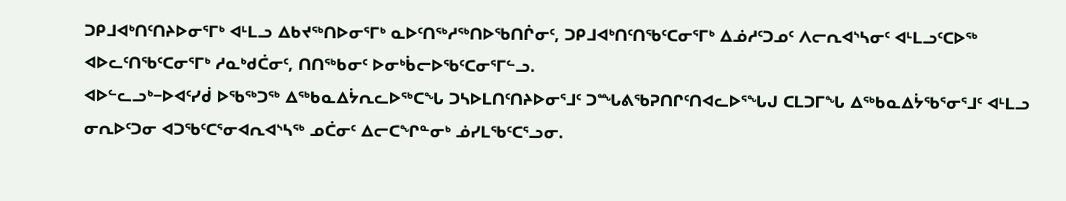ᑐᑭᒧᐊᒃᑎᑦᑎᔨᐅᓂᕐᒥᒃ ᐊᒻᒪᓗ ᐃᑲᔪᖅᑎᐅᓂᕐᒥᒃ ᓇᐅᑦᑎᖅᓱᖅᑎᐅᖃᑎᒌᓂᑦ, ᑐᑭᒧᐊᒃᑎᑦᑎᖃᑦᑕᓂᕐᒥᒃ ᐃᓅᓱᑦᑐᓄᑦ ᐱᓕᕆᐊᔅᓴᓂᑦ ᐊᒻᒪᓗᑦᑕᐅᖅ ᐊᐅᓚᑦᑎᖃᑦᑕᓂᕐᒥᒃ ᓱᓇᒃᑯᑖᓂᑦ, ᑎᑎᖅᑲᓂᑦ ᐅᓂᒃᑳᓕᐅᖃᑦᑕᓂᕐᒥᓪᓗ.
ᐊᐅᓪᓚᓗᒃ−ᐅᐊᑦᓯᑰ ᐅᖃᖅᑐᖅ ᐃᖅᑲᓇᐃᔮᕆᓚᐅᖅᑕᖓ ᑐᓴᐅᒪᑎᑦᑎᔨᐅᓂᕐᒧᑦ ᑐᙵᕕᖃᕈᑎᒋᑦᑎᐊᓚᐅᕐᖓᒍ ᑕᒪᑐᒥᖓ ᐃᖅᑲᓇᐃᔮᖃᕐᓂᕐᒧᑦ ᐊᒻᒪᓗ ᓂᕆᐅᑦᑐᓂ ᐊᑐᖃᑦᑕᕐᓂᐊᕆᐊᔅᓴᖅ ᓄᑖᓂᑦ ᐃᓕᑕᖏᓐᓂᒃ ᓅᓯᒪᖃᑦᑕᕐᓗᓂ.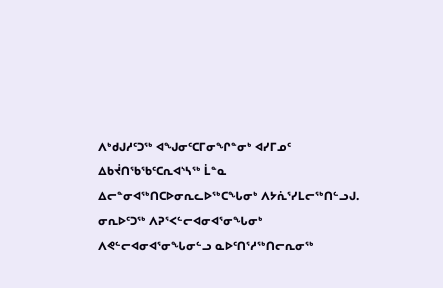ᐱᒃᑯᒍᓱᑦᑐᖅ ᐊᖑᓂᑦᑕᒥᓂᖏᓐᓂᒃ ᐊᓯᒥᓄᑦ ᐃᑲᔫᑎᖃᖃᑦᑕᕆᐊᔅᓴᖅ ᒫᓐᓇ ᐃᓕᓐᓂᐊᖅᑎᑕᐅᓂᕆᓚᐅᖅᑕᖓᓂᒃ ᐱᔭᕇᕐᓯᒪᓕᖅᑎᓪᓗᒍ. ᓂᕆᐅᑦᑐᖅ ᐱᕈᕐᐸᓪᓕᐊᓂᐊᕐᓂᖓᓂᒃ ᐱᕙᓪᓕᐊᓂᐊᕐᓂᖓᓂᓪᓗ ᓇᐅᑦᑎᕐᓱᖅᑎᓕᕆᓂᖅ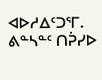ᐊᐅᓱᐃᑦᑐᕐᒥ.
ᕕᓐᓴᓐᑦ ᑎᕉᓯᐅ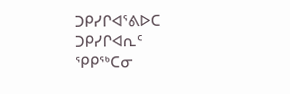ᑐᑭᓯᒋᐊᕐᕕᐅᑕ
ᑐᑭᓯᒋᐊᕆᑦ ᕿᑭᖅᑕᓂ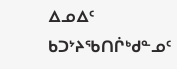ᐃᓄᐃᑦ ᑲᑐᔾᔨᖃᑎᒌᒃᑯᓐᓄᑦ